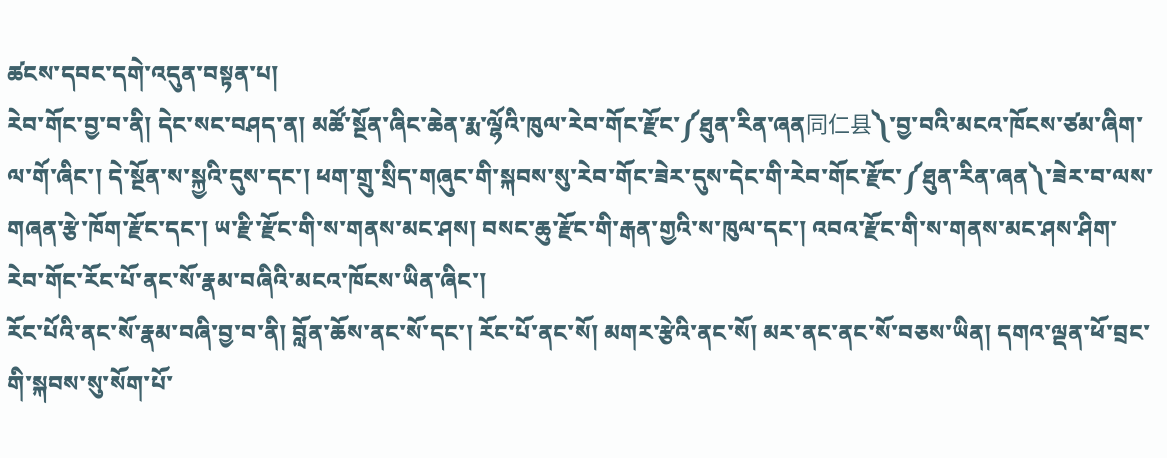ཚངས་དབང་དགེ་འདུན་བསྟན་པ།
རེབ་གོང་བྱ་བ་ནི། དེང་སང་བཤད་ན། མཚོ་སྔོན་ཞིང་ཆེན་རྨ་ལྷོའི་ཁུལ་རེབ་གོང་རྫོང་༼ཐུན་རིན་ཞན同仁县༽་བྱ་བའི་མངའ་ཁོངས་ཙམ་ཞིག་ལ་གོ་ཞིང་། དེ་སྔོན་ས་སྐྱའི་དུས་དང་། ཕག་གྲུ་སྲིད་གཞུང་གི་སྐབས་སུ་རེབ་གོང་ཟེར་དུས་དེང་གི་རེབ་གོང་རྫོང་༼ཐུན་རིན་ཞན༽་ཟེར་བ་ལས་གཞན་རྩེ་ཁོག་རྫོང་དང་། ཡ་རྫི་རྫོང་གི་ས་གནས་མང་ཤས། བསང་ཆུ་རྫོང་གི་རྒན་གྱའི་ས་ཁུལ་དང་། འབའ་རྫོང་གི་ས་གནས་མང་ཤས་ཤིག་རེབ་གོང་རོང་པོ་ནང་སོ་རྣམ་བཞིའི་མངའ་ཁོངས་ཡིན་ཞིང་།
རོང་པོའི་ནང་སོ་རྣམ་བཞི་བྱ་བ་ནི། བློན་ཆོས་ནང་སོ་དང་། རོང་པོ་ནང་སོ། མགར་རྩེའི་ནང་སོ། མར་ནང་ནང་སོ་བཅས་ཡིན། དགའ་ལྡན་ཕོ་བྲང་གི་སྐབས་སུ་སོག་པོ་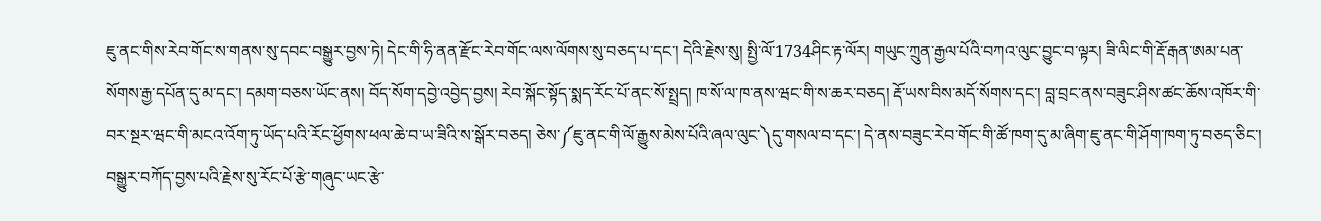ཇུ་ནང་གིས་རེབ་གོང་ས་གནས་སུ་དབང་བསྒྱུར་བྱས་ཏེ། དེང་གི་ཧི་ནན་རྫོང་རེབ་གོང་ལས་ལོགས་སུ་བཅད་པ་དང་། དེའི་རྗེས་སུ། སྤྱི་ལོ་1734ཤིང་རྟ་ལོར། གཡུང་ཀྲུན་རྒྱལ་པོའི་བཀའ་ལུང་བྱུང་བ་ལྟར། ཟི་ལིང་གི་རྡོ་རྒན་ཨམ་པན་སོགས་རྒྱ་དཔོན་དུ་མ་དང་། དམག་བཅས་ཡོང་ནས། བོད་སོག་དབྱེ་འབྱེད་བྱས། རེབ་སྐོང་སྟོད་སྨད་རོང་པོ་ནང་སོ་སྤྲད། ཁ་སོ་ལ་ཁ་ནས་ཝང་གི་ས་ཆར་བཅད། རྡོ་ཡས་བིས་མདོ་སོགས་དང་། བླ་བྲང་ནས་བཟུང་ཤིས་ཚང་ཆོས་འཁོར་གི་བར་སྔར་ཝང་གི་མངའ་འོག་ཏུ་ཡོད་པའི་རོང་ཕྱོགས་ཕལ་ཆེ་བ་ཡ་ཟིའི་ས་སྒོར་བཅད། ཅེས་༼ཇུ་ནང་གི་ལོ་རྒྱུས་མེས་པོའི་ཞལ་ལུང་༽དུ་གསལ་བ་དང་། དེ་ནས་བཟུང་རེབ་གོང་གི་ཚོ་ཁག་དུ་མ་ཞིག་ཇུ་ནང་གི་ཤོག་ཁག་ཏུ་བཅད་ཅིང་། བསྒྱུར་བཀོད་བྱས་པའི་རྗེས་སུ་རོང་པོ་རྩེ་གཞུང་ཡང་རྩེ་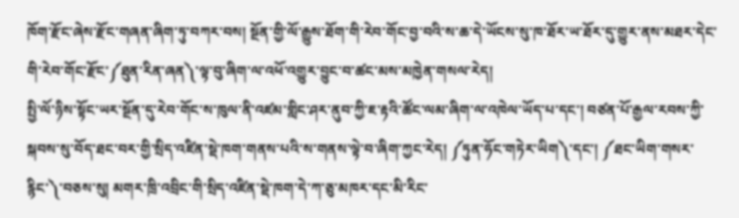ཁོག་རྫོང་ཞེས་རྫོང་གཞན་ཞིག་ཏུ་བཀར་བས། སྔོན་གྱི་ལོ་རྒྱུས་ཐོག་གི་རེབ་གོང་བྱ་བའི་ས་ཆ་དེ་ཡོངས་སུ་ཁ་ཐོར་ཡ་ཐོར་དུ་གྱུར་ནས་མཐར་དེང་གི་རེབ་གོང་རྫོང་༼ཐུན་རིན་ཞན༽་ལྟ་བུ་ཞིག་ལ་འཕོ་འགྱུར་བྱུང་བ་ཚང་མས་མཁྱེན་གསལ་རེད།
སྤྱི་ལོ་ཉིས་སྟོང་ཡར་སྔོན་དུ་རེབ་གོང་ས་ཁུལ་ནི་འཛམ་གླིང་ཤར་ནུབ་ཀྱི་ཇ་རྟའི་ཚོང་ལམ་ཞིག་ལ་འཁེལ་ཡོད་པ་དང་། བཙན་པོ་རྒྱལ་རབས་ཀྱི་སྐབས་སུ་བོད་ཐང་བར་གྱི་སྲིད་འཛིན་སྡེ་ཁག་གནས་པའི་ས་གནས་ལྟེ་བ་ཞིག་ཀྱང་རེད། ༼ཏུན་ཧོང་གཏེར་ཡིག༽་དང་། ༼ཐང་ཡིག་གསར་རྙིང་༽་བཅས་སུ། མགར་ཁྲི་འབྲིང་གི་སྲིད་འཛིན་སྡེ་ཁག་དེ་ཀ་ཅུ་མཁར་དང་མི་རིང་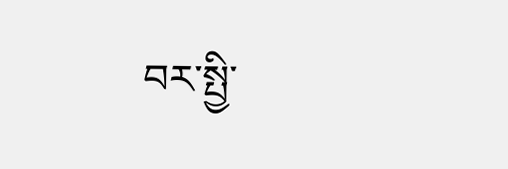བར་སྤྱི་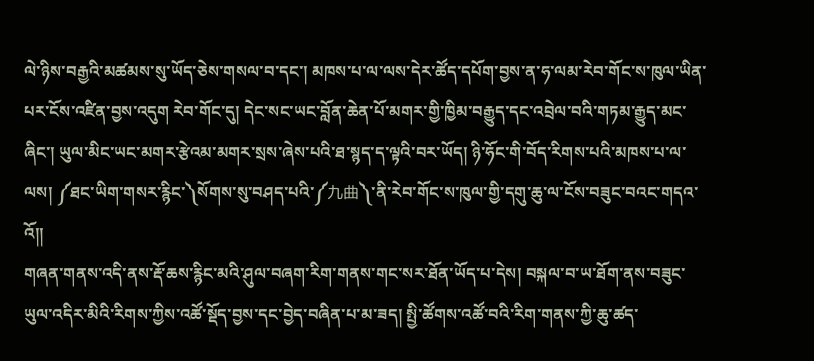ལེ་ཉིས་བརྒྱའི་མཚམས་སུ་ཡོད་ཅེས་གསལ་བ་དང་། མཁས་པ་ལ་ལས་དེར་ཚོད་དཔོག་བྱས་ན་ཧ་ལམ་རེབ་གོང་ས་ཁུལ་ཡིན་པར་ངོས་འཛིན་བྱས་འདུག རེབ་གོང་དུ། དེང་སང་ཡང་བློན་ཆེན་པོ་མགར་གྱི་ཁྱིམ་བརྒྱུད་དང་འབྲེལ་བའི་གཏམ་རྒྱུད་མང་ཞིང་། ཡུལ་མིང་ཡང་མགར་རྩེའམ་མགར་སྲས་ཞེས་པའི་ཐ་སྙད་ད་ལྟའི་བར་ཡོད། ཉི་ཧོང་གི་བོད་རིགས་པའི་མཁས་པ་ལ་ལས། ༼ཐང་ཡིག་གསར་རྙིང་༽སོགས་སུ་བཤད་པའི་༼九曲༽་ནི་རེབ་གོང་ས་ཁུལ་གྱི་དགུ་ཆུ་ལ་ངོས་བཟུང་བའང་གདའ་འོ།།
གཞན་གནས་འདི་ནས་རྡོ་ཆས་རྙིང་མའི་ཤུལ་བཞག་རིག་གནས་གང་སར་ཐོན་ཡོད་པ་དེས། བསྐལ་བ་ཡ་ཐོག་ནས་བཟུང་ཡུལ་འདིར་མིའི་རིགས་ཀྱིས་འཚོ་སྡོད་བྱས་དང་བྱེད་བཞིན་པ་མ་ཟད། སྤྱི་ཚོགས་འཚོ་བའི་རིག་གནས་ཀྱི་ཆུ་ཚད་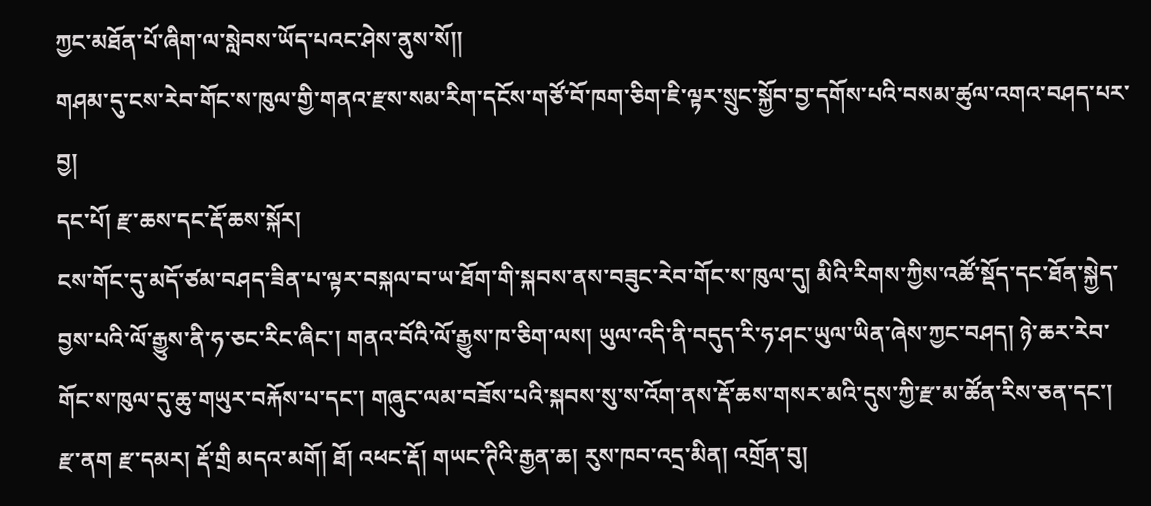ཀྱང་མཐོན་པོ་ཞིག་ལ་སླེབས་ཡོད་པའང་ཤེས་ནུས་སོ།།
གཤམ་དུ་ངས་རེབ་གོང་ས་ཁུལ་གྱི་གནའ་རྫས་སམ་རིག་དངོས་གཙོ་བོ་ཁག་ཅིག་ཇི་ལྟར་སྲུང་སྐྱོབ་བྱ་དགོས་པའི་བསམ་ཚུལ་འགའ་བཤད་པར་བྱ།
དང་པོ། རྫ་ཆས་དང་རྡོ་ཆས་སྐོར།
ངས་གོང་དུ་མདོ་ཙམ་བཤད་ཟིན་པ་ལྟར་བསྐལ་བ་ཡ་ཐོག་གི་སྐབས་ནས་བཟུང་རེབ་གོང་ས་ཁུལ་དུ། མིའི་རིགས་ཀྱིས་འཚོ་སྡོད་དང་ཐོན་སྐྱེད་བྱས་པའི་ལོ་རྒྱུས་ནི་ཧ་ཅང་རིང་ཞིང་། གནའ་བོའི་ལོ་རྒྱུས་ཁ་ཅིག་ལས། ཡུལ་འདི་ནི་བདུད་རི་ཧ་ཤང་ཡུལ་ཡིན་ཞེས་ཀྱང་བཤད། ཉེ་ཆར་རེབ་གོང་ས་ཁུལ་དུ་ཆུ་གཡུར་བརྐོས་པ་དང་། གཞུང་ལམ་བཟོས་པའི་སྐབས་སུ་ས་འོག་ནས་རྡོ་ཆས་གསར་མའི་དུས་ཀྱི་རྫ་མ་ཚོན་རིས་ཅན་དང་། རྫ་ནག རྫ་དམར། རྡོ་གྲི མདའ་མགོ། ཐོ། འཕང་རྡོ། གཡང་ཊིའི་རྒྱན་ཆ། རུས་ཁབ་འདྲ་མིན། འགྲོན་བུ།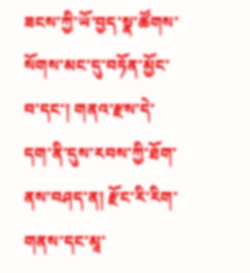ཟངས་ཀྱི་ཡོ་བྱད་སྣ་ཚོགས་སོགས་མང་དུ་བཏོན་མྱོང་བ་དང་། གནའ་རྫས་དེ་དག་ནི་དུས་རབས་ཀྱི་ཐོག་ནས་བཤད་ན། རྫོང་རི་རིག་གནས་དང་མཱ་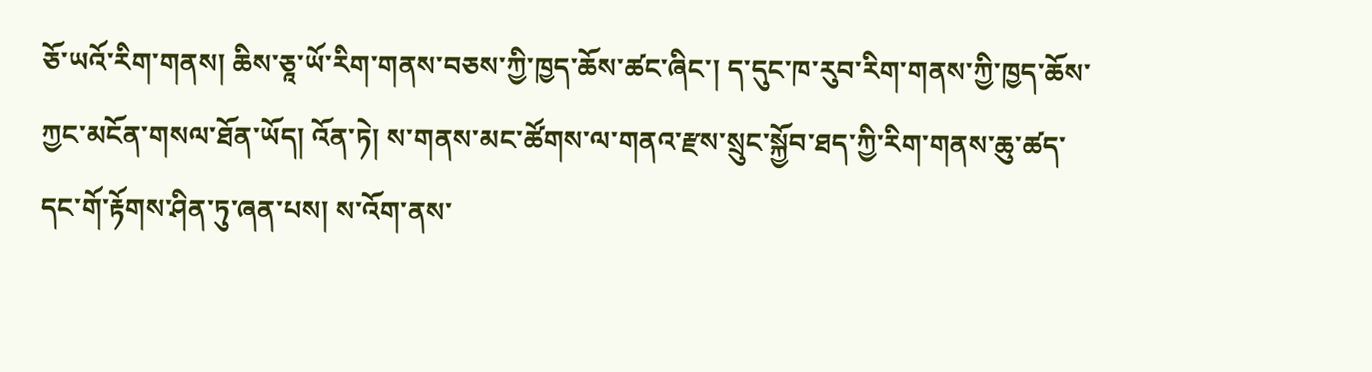ཅོ་ཡའོ་རིག་གནས། ཆིས་ཅཱ་ཡོ་རིག་གནས་བཅས་ཀྱི་ཁྱད་ཆོས་ཚང་ཞིང་། ད་དུང་ཁ་རུབ་རིག་གནས་ཀྱི་ཁྱད་ཆོས་ཀྱང་མངོན་གསལ་ཐོན་ཡོད། འོན་ཏེ། ས་གནས་མང་ཚོགས་ལ་གནའ་རྫས་སྲུང་སྐྱོབ་ཐད་ཀྱི་རིག་གནས་ཆུ་ཚད་དང་གོ་རྟོགས་ཤིན་ཏུ་ཞན་པས། ས་འོག་ནས་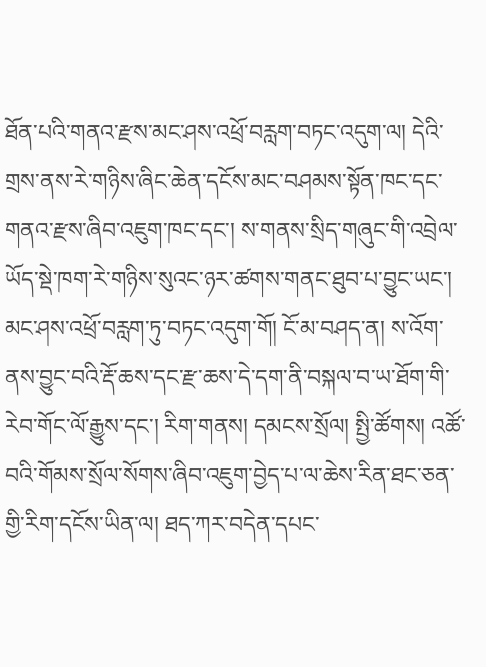ཐོན་པའི་གནའ་རྫས་མང་ཤས་འཕྲོ་བརླག་བཏང་འདུག་ལ། དེའི་གྲས་ནས་རེ་གཉིས་ཞིང་ཆེན་དངོས་མང་བཤམས་སྟོན་ཁང་དང་གནའ་རྫས་ཞིབ་འཇུག་ཁང་དང་། ས་གནས་སྲིད་གཞུང་གི་འབྲེལ་ཡོད་སྡེ་ཁག་རེ་གཉིས་སུའང་ཉར་ཚགས་གནང་ཐུབ་པ་བྱུང་ཡང་། མང་ཤས་འཕྲོ་བརླག་ཏུ་བཏང་འདུག་གོ། ངོ་མ་བཤད་ན། ས་འོག་ནས་བྱུང་བའི་རྡོ་ཆས་དང་རྫ་ཆས་དེ་དག་ནི་བསྐལ་བ་ཡ་ཐོག་གི་རེབ་གོང་ལོ་རྒྱུས་དང་། རིག་གནས། དམངས་སྲོལ། སྤྱི་ཚོགས། འཚོ་བའི་གོམས་སྲོལ་སོགས་ཞིབ་འཇུག་བྱེད་པ་ལ་ཆེས་རིན་ཐང་ཅན་གྱི་རིག་དངོས་ཡིན་ལ། ཐད་ཀར་བདེན་དཔང་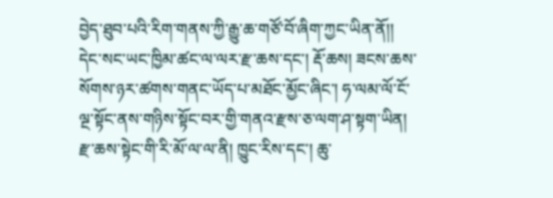བྱེད་ཐུབ་པའི་རིག་གནས་ཀྱི་རྒྱུ་ཆ་གཙོ་བོ་ཞིག་ཀྱང་ཡིན་ནོ།། དེང་སང་ཡང་ཁྱིམ་ཚང་ལ་ལར་རྫ་ཆས་དང་། རྡོ་ཆས། ཟངས་ཆས་སོགས་ཉར་ཚགས་གནང་ཡོད་པ་མཐོང་མྱོང་ཞིང་། ཧ་ལམ་ལོ་ངོ་ལྔ་སྟོང་ནས་གཉིས་སྟོང་བར་གྱི་གནའ་རྫས་ཅ་ལག་ཤ་སྟག་ཡིན། རྫ་ཆས་སྟེང་གི་རི་མོ་ལ་ལ་ནི། ཁྱུང་རིས་དང་། ཆུ་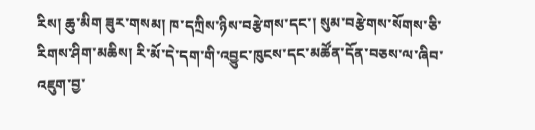རིས། ཆུ་མིག ཟུར་གསམ། ཁ་དཀྲིས་ཉིས་བརྩེགས་དང་། སུམ་བརྩེགས་སོགས་ཅི་རིགས་ཤིག་མཆིས། རི་མོ་དེ་དག་གི་འབྱུང་ཁུངས་དང་མཚོན་དོན་བཅས་ལ་ཞིབ་འཇུག་བྱ་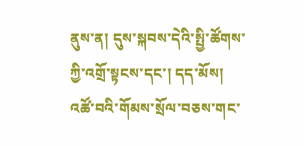ནུས་ན། དུས་སྐབས་དེའི་སྤྱི་ཚོགས་ཀྱི་འགྲོ་སྟངས་དང་། དད་མོས། འཚོ་བའི་གོམས་སྲོལ་བཅས་གང་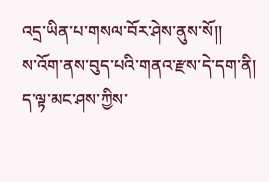འདྲ་ཡིན་པ་གསལ་བོར་ཤེས་ནུས་སོ།།
ས་འོག་ནས་བུད་པའི་གནའ་རྫས་དེ་དག་ནི། ད་ལྟ་མང་ཤས་ཀྱིས་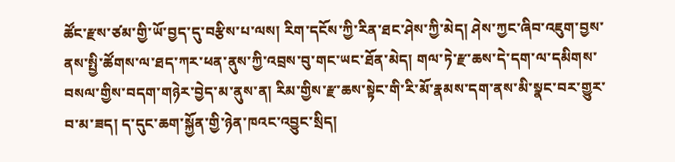ཚོང་རྫས་ཙམ་གྱི་ཡོ་བྱད་དུ་བརྩིས་པ་ལས། རིག་དངོས་ཀྱི་རིན་ཐང་ཤེས་ཀྱི་མེད། ཤེས་ཀྱང་ཞིབ་འཇུག་བྱས་ནས་སྤྱི་ཚོགས་ལ་ཐད་ཀར་ཕན་ནུས་ཀྱི་འབྲས་བུ་གང་ཡང་ཐོན་མེད། གལ་ཏེ་རྫ་ཆས་དེ་དག་ལ་དམིགས་བསལ་གྱིས་བདག་གཉེར་བྱེད་མ་ནུས་ན། རིམ་གྱིས་རྫ་ཆས་སྟེང་གི་རི་མོ་རྣམས་དག་ནས་མི་སྣང་བར་གྱུར་བ་མ་ཟད། ད་དུང་ཆག་སྐྱོན་གྱི་ཉེན་ཁའང་འབྱུང་སྲིད།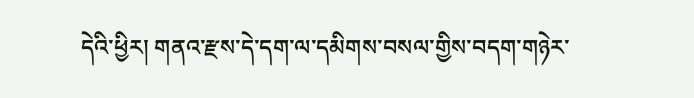དེའི་ཕྱིར། གནའ་རྫས་དེ་དག་ལ་དམིགས་བསལ་གྱིས་བདག་གཉེར་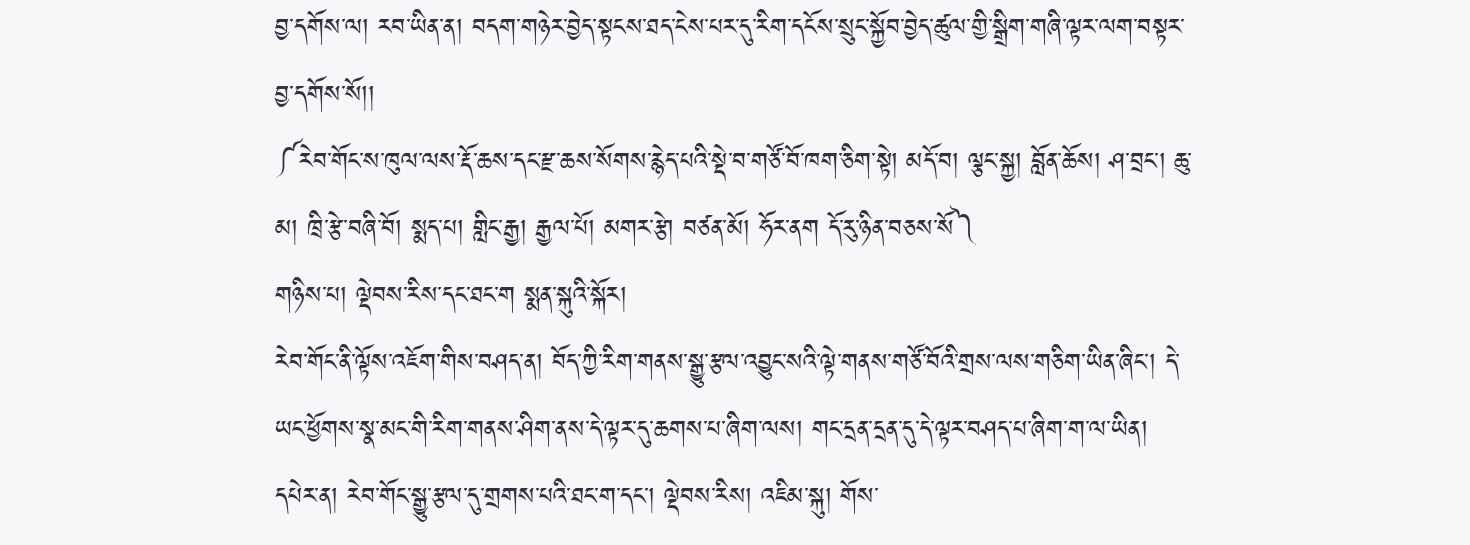བྱ་དགོས་ལ། རབ་ཡིན་ན། བདག་གཉེར་བྱེད་སྟངས་ཐད་ངེས་པར་དུ་རིག་དངོས་སྲུང་སྐྱོབ་བྱེད་ཚུལ་གྱི་སྒྲིག་གཞི་ལྟར་ལག་བསྟར་བྱ་དགོས་སོ།།
༼རེབ་གོང་ས་ཁུལ་ལས་རྡོ་ཆས་དང་རྫ་ཆས་སོགས་རྙེད་པའི་སྡེ་བ་གཙོ་བོ་ཁག་ཅིག་སྟེ། མདོ་བ། ལྕང་སྐྱ། བློན་ཆོས། ཤ་བྲང་། ཆུ་མ། ཁྲི་རྩེ་བཞི་བོ། སྨད་པ། གླིང་རྒྱ། རྒྱལ་པོ། མགར་རྩེ། བཙན་མོ། ཧོར་ནག དོ་རུ་ཉིན་བཅས་སོ༽
གཉིས་པ། ལྡེབས་རིས་དང་ཐང་ག སྨན་སྐུའི་སྐོར།
རེབ་གོང་ནི་ལྟོས་འཇོག་གིས་བཤད་ན། བོད་ཀྱི་རིག་གནས་སྒྱུ་རྩལ་འབྱུང་སའི་ལྟེ་གནས་གཙོ་བོའི་གྲས་ལས་གཅིག་ཡིན་ཞིང་། དེ་ཡང་ཕྱོགས་སྣ་མང་གི་རིག་གནས་ཤིག་ནས་དེ་ལྟར་དུ་ཆགས་པ་ཞིག་ལས། གང་དྲན་དྲན་དུ་དེ་ལྟར་བཤད་པ་ཞིག་ག་ལ་ཡིན། དཔེར་ན། རེབ་གོང་སྒྱུ་རྩལ་དུ་གྲགས་པའི་ཐང་ག་དང་། ལྡེབས་རིས། འཇིམ་སྐུ། གོས་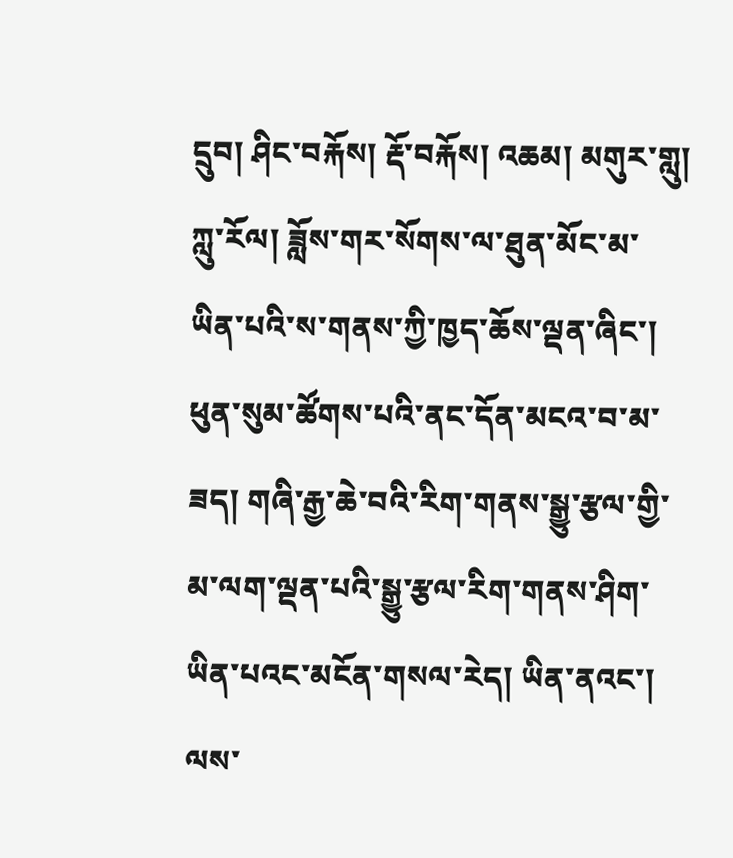དྲུབ། ཤིང་བརྐོས། རྡོ་བརྐོས། འཆམ། མགུར་གླུ། ཀླུ་རོལ། ཟློས་གར་སོགས་ལ་ཐུན་མོང་མ་ཡིན་པའི་ས་གནས་ཀྱི་ཁྱད་ཆོས་ལྡན་ཞིང་། ཕུན་སུམ་ཚོགས་པའི་ནང་དོན་མངའ་བ་མ་ཟད། གཞི་རྒྱ་ཆེ་བའི་རིག་གནས་སྒྱུ་རྩལ་གྱི་མ་ལག་ལྡན་པའི་སྒྱུ་རྩལ་རིག་གནས་ཤིག་ཡིན་པའང་མངོན་གསལ་རེད། ཡིན་ནའང་། ལས་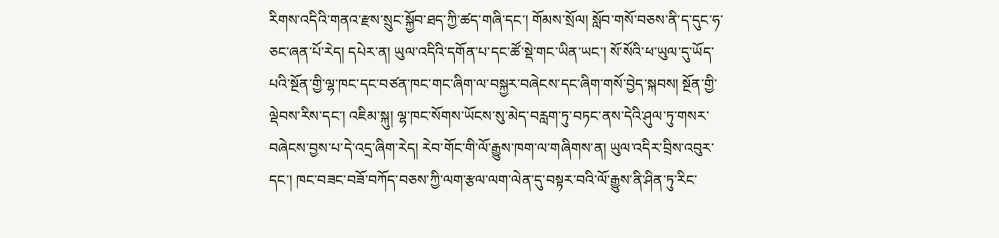རིགས་འདིའི་གནའ་རྫས་སྲུང་སྐྱོབ་ཐད་ཀྱི་ཚད་གཞི་དང་། གོམས་སྲོལ། སློབ་གསོ་བཅས་ནི་ད་དུང་ཧ་ཅང་ཞན་པོ་རེད། དཔེར་ན། ཡུལ་འདིའི་དགོན་པ་དང་ཚོ་སྡེ་གང་ཡིན་ཡང་། སོ་སོའི་ཕ་ཡུལ་དུ་ཡོད་པའི་སྔོན་གྱི་ལྷ་ཁང་དང་བཙན་ཁང་གང་ཞིག་ལ་བསྐྱར་བཞེངས་དང་ཞིག་གསོ་བྱེད་སྐབས། སྔོན་གྱི་ལྡེབས་རིས་དང་། འཇིམ་སྐུ། ལྷ་ཁང་སོགས་ཡོངས་སུ་མེད་བརླག་ཏུ་བཏང་ནས་དེའི་ཤུལ་ཏུ་གསར་བཞེངས་བྱས་པ་དེ་འདྲ་ཞིག་རེད། རེབ་གོང་གི་ལོ་རྒྱུས་ཁག་ལ་གཞིགས་ན། ཡུལ་འདིར་བྲིས་འབུར་དང་། ཁང་བཟང་བཟོ་བཀོད་བཅས་ཀྱི་ལག་རྩལ་ལག་ལེན་དུ་བསྟར་བའི་ལོ་རྒྱུས་ནི་ཤིན་ཏུ་རིང་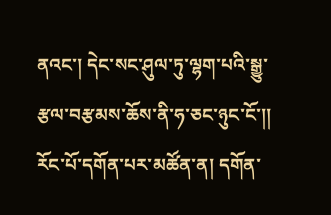ནའང་། དེང་སང་ཤུལ་ཏུ་ལྷག་པའི་སྒྱུ་རྩལ་བརྩམས་ཆོས་ནི་ཧ་ཅང་ཉུང་ངོ་།།
རོང་པོ་དགོན་པར་མཚོན་ན། དགོན་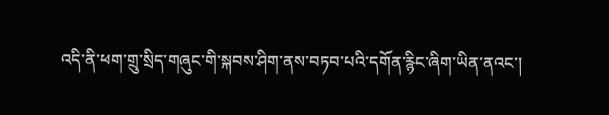འདི་ནི་ཕག་གྲུ་སྲིད་གཞུང་གི་སྐབས་ཤིག་ནས་བཏབ་པའི་དགོན་རྙིང་ཞིག་ཡིན་ནའང་།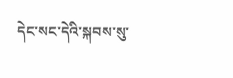དེང་སང་དེའི་སྐབས་སུ་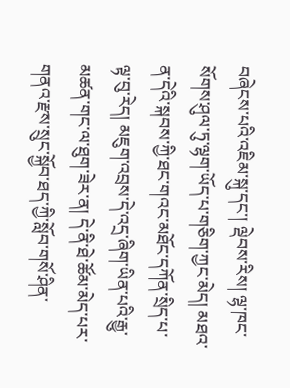བཞེངས་པའི་འཇིམ་སྐུ་དང་། ལྡེབས་རིས། ལྷ་ཁང་སོགས་ཤུལ་ཏུ་ལྷག་ཡོད་པ་གཅིག་ཀྱང་མེད། མཐའ་ན་དེའི་སྐབས་ཀྱི་ཐང་གའང་མཐོང་དཀོན་སྲིད་པ་ལྟ་བུ་རེད། མཇུག་འབྲས་དེ་འདྲ་ཞིག་ཡིན་པའི་རྒྱུ་མཚན་གང་ལ་ཐུག་ཟེར་ན། དེ་ནི་ཐེ་ཚོམ་མེད་པར་གནའ་རྫས་སྲུང་སྐྱོབ་ཐད་ཀྱི་སློབ་གསོ་ཤིན་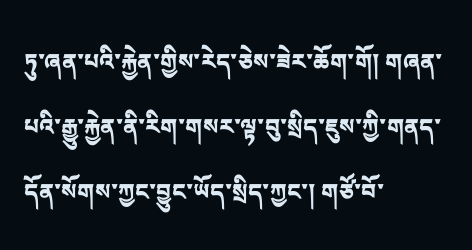ཏུ་ཞན་པའི་རྐྱེན་གྱིས་རེད་ཅེས་ཟེར་ཆོག་གོ། གཞན་པའི་རྒྱུ་རྐྱེན་ནི་རིག་གསར་ལྟ་བུ་སྲིད་ཇུས་ཀྱི་གནད་དོན་སོགས་ཀྱང་བྱུང་ཡོད་སྲིད་ཀྱང་། གཙོ་བོ་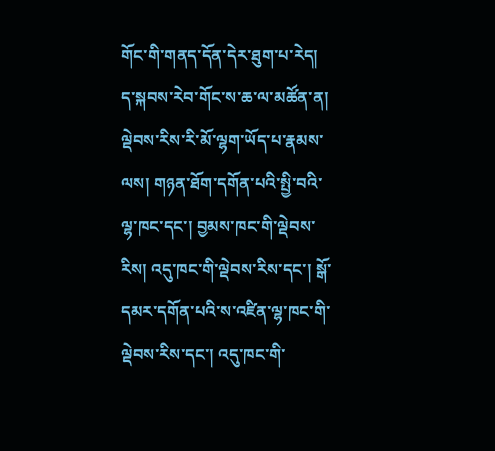གོང་གི་གནད་དོན་དེར་ཐུག་པ་རེད། ད་སྐབས་རེབ་གོང་ས་ཆ་ལ་མཚོན་ན། ལྡེབས་རིས་རི་མོ་ལྷག་ཡོད་པ་རྣམས་ལས། གཉན་ཐོག་དགོན་པའི་སྤྱི་བའི་ལྷ་ཁང་དང་། བྱམས་ཁང་གི་ལྡེབས་རིས། འདུ་ཁང་གི་ལྡེབས་རིས་དང་། སྒོ་དམར་དགོན་པའི་ས་འཛིན་ལྷ་ཁང་གི་ལྡེབས་རིས་དང་། འདུ་ཁང་གི་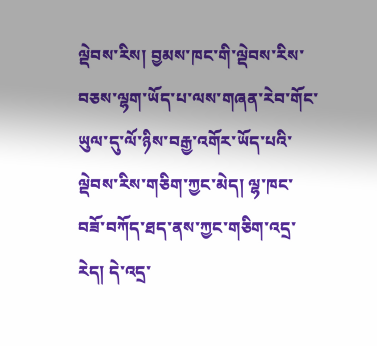ལྡེབས་རིས། བྱམས་ཁང་གི་ལྡེབས་རིས་བཅས་ལྷག་ཡོད་པ་ལས་གཞན་རེབ་གོང་ཡུལ་དུ་ལོ་ཉིས་བརྒྱ་འགོར་ཡོད་པའི་ལྡེབས་རིས་གཅིག་ཀྱང་མེད། ལྷ་ཁང་བཟོ་བཀོད་ཐད་ནས་ཀྱང་གཅིག་འདྲ་རེད། དེ་འདྲ་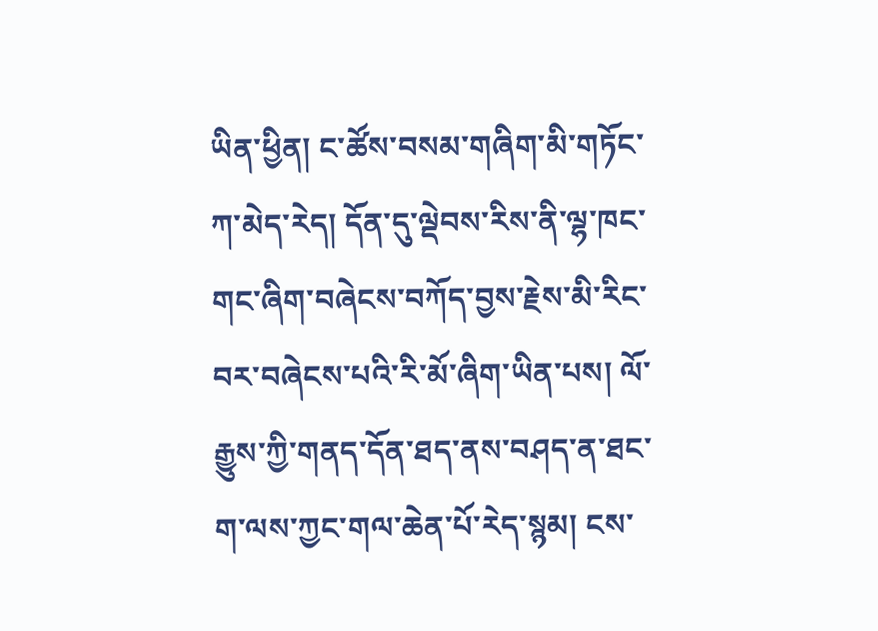ཡིན་ཕྱིན། ང་ཚོས་བསམ་གཞིག་མི་གཏོང་ཀ་མེད་རེད། དོན་དུ་ལྡེབས་རིས་ནི་ལྷ་ཁང་གང་ཞིག་བཞེངས་བཀོད་བྱས་རྗེས་མི་རིང་བར་བཞེངས་པའི་རི་མོ་ཞིག་ཡིན་པས། ལོ་རྒྱུས་ཀྱི་གནད་དོན་ཐད་ནས་བཤད་ན་ཐང་ག་ལས་ཀྱང་གལ་ཆེན་པོ་རེད་སྙམ། ངས་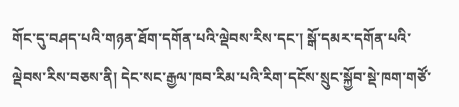གོང་དུ་བཤད་པའི་གཉན་ཐོག་དགོན་པའི་ལྡེབས་རིས་དང་། སྒོ་དམར་དགོན་པའི་ལྡེབས་རིས་བཅས་ནི། དེང་སང་རྒྱལ་ཁབ་རིམ་པའི་རིག་དངོས་སྲུང་སྐྱོབ་སྡེ་ཁག་གཙོ་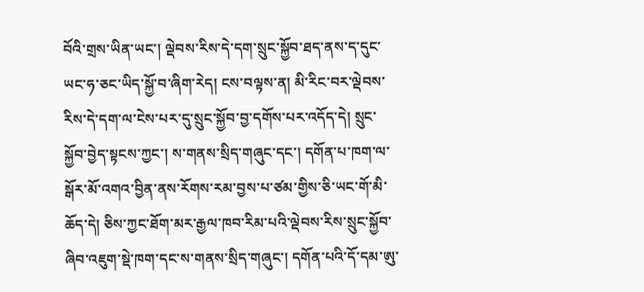བོའི་གྲས་ཡིན་ཡང་། ལྡེབས་རིས་དེ་དག་སྲུང་སྐྱོབ་ཐད་ནས་ད་དུང་ཡང་ཧ་ཅང་ཡིད་སྐྱོ་བ་ཞིག་རེད། ངས་བལྟས་ན། མི་རིང་བར་ལྡེབས་རིས་དེ་དག་ལ་ངེས་པར་དུ་སྲུང་སྐྱོབ་བྱ་དགོས་པར་འདོད་དེ། སྲུང་སྐྱོབ་བྱེད་སྟངས་ཀྱང་། ས་གནས་སྲིད་གཞུང་དང་། དགོན་པ་ཁག་ལ་སྒོར་མོ་འགའ་བྱིན་ནས་རོགས་རམ་བྱས་པ་ཙམ་གྱིས་ཅི་ཡང་གོ་མི་ཆོད་དེ། ཅིས་ཀྱང་ཐོག་མར་རྒྱལ་ཁབ་རིམ་པའི་ལྡེབས་རིས་སྲུང་སྐྱོབ་ཞིབ་འཇུག་སྡེ་ཁག་དང་ས་གནས་སྲིད་གཞུང་། དགོན་པའི་དོ་དམ་ཨུ་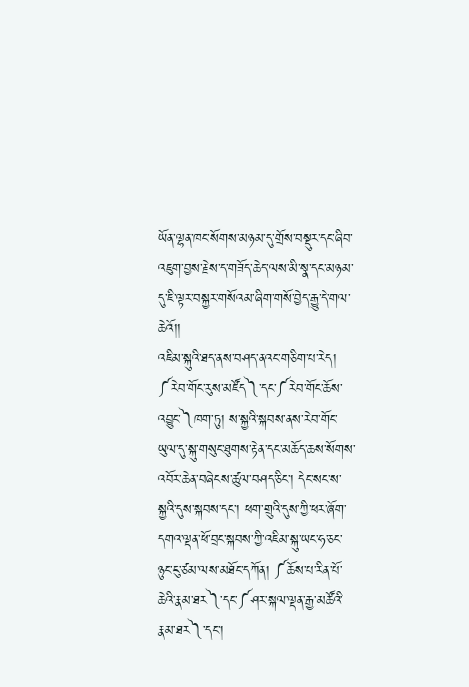ཡོན་ལྷན་ཁང་སོགས་མཉམ་དུ་གྲོས་བསྡུར་དང་ཞིབ་འཇུག་བྱས་རྗེས་ད་གཟོད་ཆེད་ལས་མི་སྣ་དང་མཉམ་དུ་ཇི་ལྟར་བསྐྱར་གསོའམ་ཞིག་གསོ་བྱེད་རྒྱུ་དེ་གལ་ཆེའོ།།
འཇིམ་སྐུའི་ཐད་ནས་བཤད་ནའང་གཅིག་པ་རེད། ༼རེབ་གོང་རུས་མཛོད༽་དང་༼རེབ་གོང་ཆོས་འབྱུང་༽ཁག་ཏུ། ས་སྐྱའི་སྐབས་ནས་རེབ་གོང་ཡུལ་དུ་སྐུ་གསུང་ཐུགས་རྟེན་དང་མཆོད་ཆས་སོགས་འབོར་ཆེན་བཞེངས་ཚུལ་བཤད་ཅིང་། དེང་སང་ས་སྐྱའི་དུས་སྐབས་དང་། ཕག་གྲུའི་དུས་ཀྱི་ཕར་ཞོག་དགའ་ལྡན་ཕོ་བྲང་སྐབས་ཀྱི་འཇིམ་སྐུ་ཡང་ཧ་ཅང་ཉུང་ངུ་ཙམ་ལས་མཐོང་དཀོན། ༼ཆོས་པ་རིན་པོ་ཆེའི་རྣམ་ཐར༽་དང་༼ཤར་སྐལ་ལྡན་རྒྱ་མཚོའི་རྣམ་ཐར༽་དང་།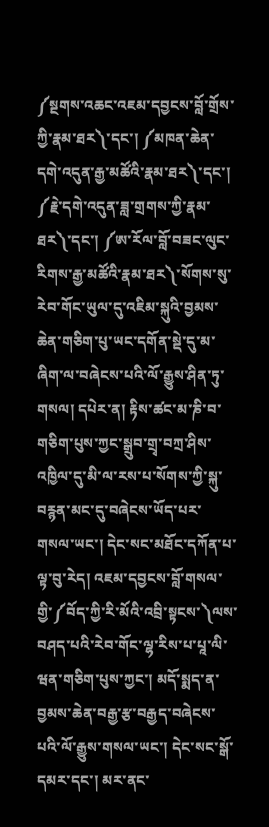༼སྔགས་འཆང་འཇམ་དབྱངས་བློ་གྲོས་ཀྱི་རྣམ་ཐར༽་དང་། ༼མཁན་ཆེན་དགེ་འདུན་རྒྱ་མཚོའི་རྣམ་ཐར༽་དང་། ༼རྗེ་དགེ་འདུན་ཟླ་གྲགས་ཀྱི་རྣམ་ཐར༽་དང་། ༼ཨ་རོལ་བློ་བཟང་ལུང་རིགས་རྒྱ་མཚོའི་རྣམ་ཐར༽་སོགས་སུ་རེབ་གོང་ཡུལ་དུ་འཇིམ་སྐུའི་བྱམས་ཆེན་གཅིག་པུ་ཡང་དགོན་སྡེ་དུ་མ་ཞིག་ལ་བཞེངས་པའི་ལོ་རྒྱུས་ཤིན་ཏུ་གསལ། དཔེར་ན། རྟིས་ཚང་མ་ཎི་བ་གཅིག་པུས་ཀྱང་སྒྲུབ་གྲྭ་བཀྲ་ཤིས་འཁྱིལ་དུ་མི་ལ་རས་པ་སོགས་ཀྱི་སྐུ་བརྙན་མང་དུ་བཞེངས་ཡོད་པར་གསལ་ཡང་། དེང་སང་མཐོང་དཀོན་པ་ལྟ་བུ་རེད། འཇམ་དབྱངས་བློ་གསལ་གྱི་༼བོད་ཀྱི་རི་མོའི་འབྲི་སྟངས་༽ལས་བཤད་པའི་རེབ་གོང་ལྷ་རིས་པ་པཱ་ལི་ཝན་གཅིག་པུས་ཀྱང་། མདོ་སྨད་ན་བྱམས་ཆེན་བརྒྱ་རྩ་བརྒྱད་བཞེངས་པའི་ལོ་རྒྱུས་གསལ་ཡང་། དེང་སང་སྒོ་དམར་དང་། མར་ནང་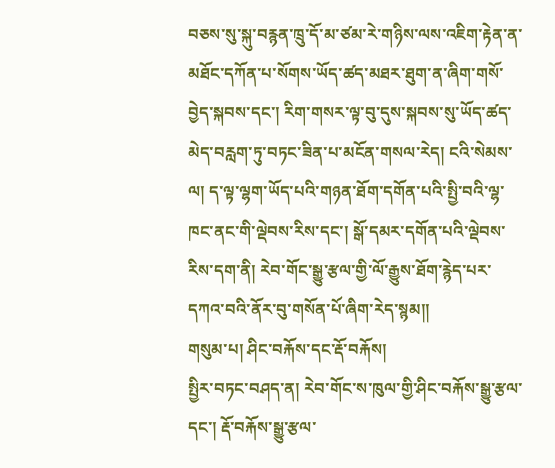བཅས་སུ་སྐུ་བརྙན་ཁྲུ་དོ་མ་ཙམ་རེ་གཉིས་ལས་འཇིག་རྟེན་ན་མཐོང་དཀོན་པ་སོགས་ཡོད་ཚད་མཐར་ཐུག་ན་ཞིག་གསོ་བྱེད་སྐབས་དང་། རིག་གསར་ལྟ་བུ་དུས་སྐབས་སུ་ཡོད་ཚད་མེད་བརླག་ཏུ་བཏང་ཟིན་པ་མངོན་གསལ་རེད། ངའི་སེམས་ལ། ད་ལྟ་ལྷག་ཡོད་པའི་གཉན་ཐོག་དགོན་པའི་སྤྱི་བའི་ལྷ་ཁང་ནང་གི་ལྡེབས་རིས་དང་། སྒོ་དམར་དགོན་པའི་ལྡེབས་རིས་དག་ནི། རེབ་གོང་སྒྱུ་རྩལ་གྱི་ལོ་རྒྱུས་ཐོག་རྙེད་པར་དཀའ་བའི་ནོར་བུ་གསོན་པོ་ཞིག་རེད་སྙམ།།
གསུམ་པ། ཤིང་བརྐོས་དང་རྡོ་བརྐོས།
སྤྱིར་བཏང་བཤད་ན། རེབ་གོང་ས་ཁུལ་གྱི་ཤིང་བརྐོས་སྒྱུ་རྩལ་དང་། རྡོ་བརྐོས་སྒྱུ་རྩལ་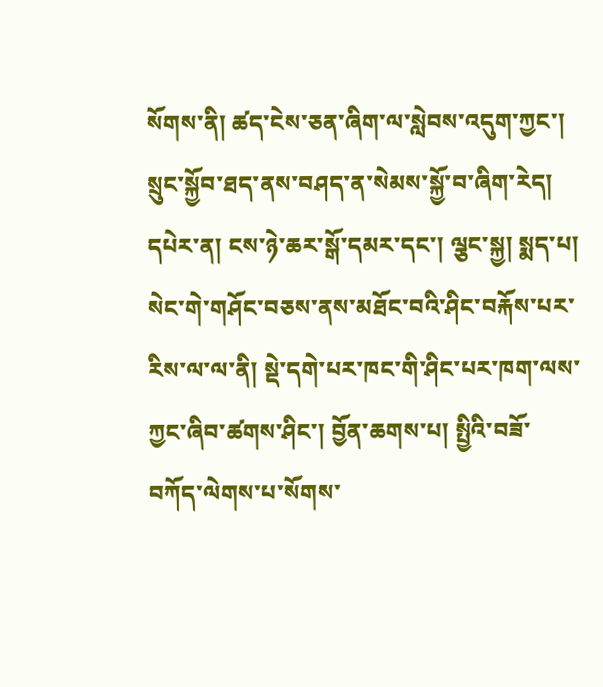སོགས་ནི། ཚད་ངེས་ཅན་ཞིག་ལ་སླེབས་འདུག་ཀྱང་། སྲུང་སྐྱོབ་ཐད་ནས་བཤད་ན་སེམས་སྐྱོ་བ་ཞིག་རེད། དཔེར་ན། ངས་ཉེ་ཆར་སྒོ་དམར་དང་། ལྕང་སྐྱ། སྨད་པ། སེང་གེ་གཤོང་བཅས་ནས་མཐོང་བའི་ཤིང་བརྐོས་པར་རིས་ལ་ལ་ནི། སྡེ་དགེ་པར་ཁང་གི་ཤིང་པར་ཁག་ལས་ཀྱང་ཞིབ་ཚགས་ཤིང་། བྱོན་ཆགས་པ། སྤྱིའི་བཟོ་བཀོད་ལེགས་པ་སོགས་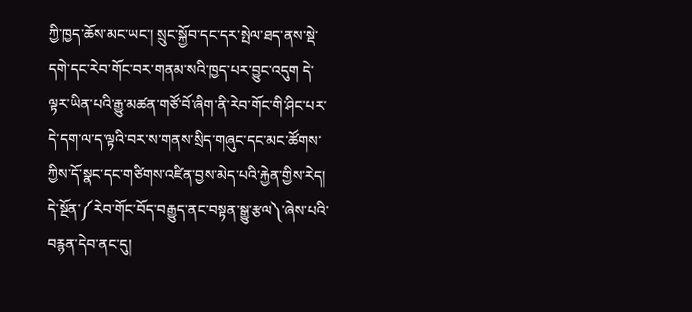ཀྱི་ཁྱད་ཆོས་མང་ཡང་། སྲུང་སྐྱོབ་དང་དར་སྤེལ་ཐད་ནས་སྡེ་དགེ་དང་རེབ་གོང་བར་གནམ་སའི་ཁྱད་པར་བྱུང་འདུག དེ་ལྟར་ཡིན་པའི་རྒྱུ་མཚན་གཙོ་བོ་ཞིག་ནི་རེབ་གོང་གི་ཤིང་པར་དེ་དག་ལ་ད་ལྟའི་བར་ས་གནས་སྲིད་གཞུང་དང་མང་ཚོགས་ཀྱིས་དོ་སྣང་དང་གཙིགས་འཛིན་བྱས་མེད་པའི་རྐྱེན་གྱིས་རེད། དེ་སྔོན་༼རེབ་གོང་བོད་བརྒྱུད་ནང་བསྟན་སྒྱུ་རྩལ༽་ཞེས་པའི་བརྙན་དེབ་ནང་དུ།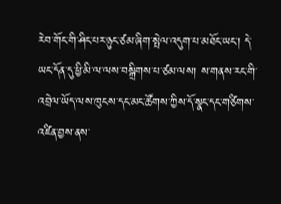རེབ་གོང་གི་ཤིང་པར་ཉུང་ཙམ་ཞིག་སྤེལ་འདུག་པ་མཐོང་ཡང་། དེ་ཡང་དོན་དུ་ཕྱི་མི་ལ་ལས་བསྒྲིགས་པ་ཙམ་ལས། ས་གནས་རང་གི་འབྲེལ་ཡོད་ལས་ཁུངས་དང་མང་ཚོགས་ཀྱིས་དོ་སྣང་དང་གཙིགས་འཛིན་བྱས་ནས་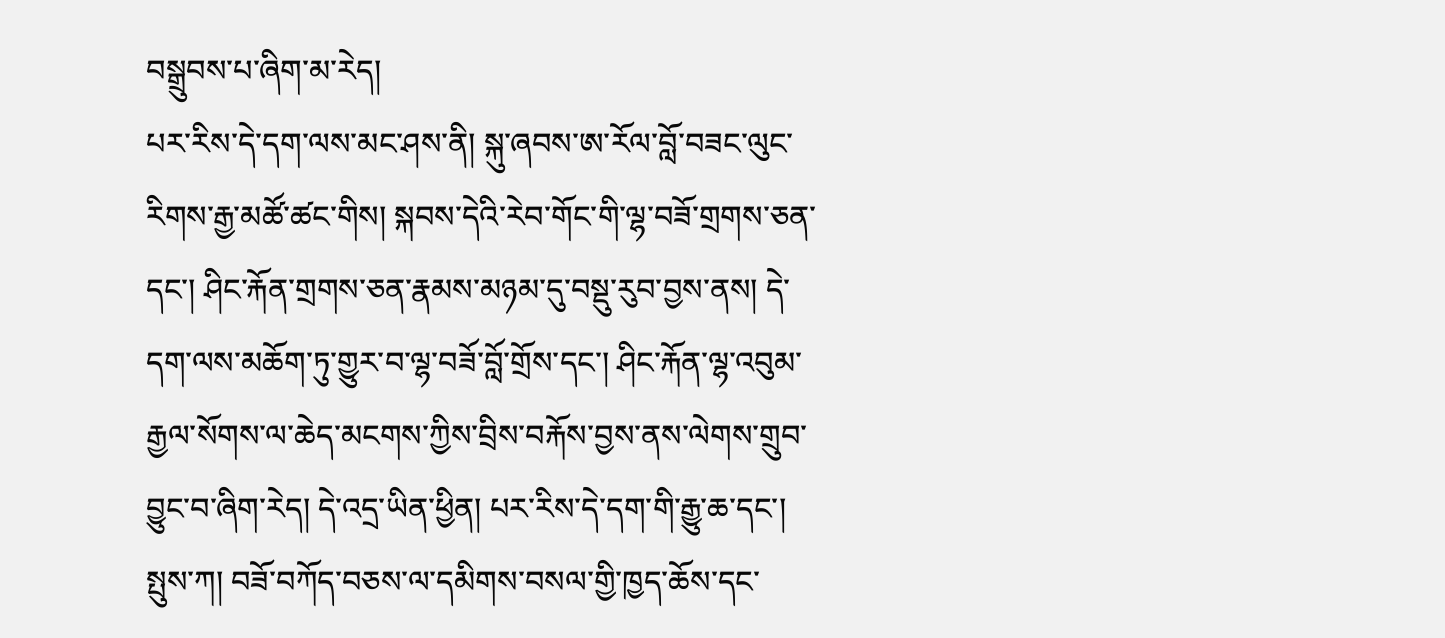བསྒྲུབས་པ་ཞིག་མ་རེད།
པར་རིས་དེ་དག་ལས་མང་ཤས་ནི། སྐུ་ཞབས་ཨ་རོལ་བློ་བཟང་ལུང་རིགས་རྒྱ་མཚོ་ཚང་གིས། སྐབས་དེའི་རེབ་གོང་གི་ལྷ་བཟོ་གྲགས་ཅན་དང་། ཤིང་རྐོན་གྲགས་ཅན་རྣམས་མཉམ་དུ་བསྡུ་རུབ་བྱས་ནས། དེ་དག་ལས་མཆོག་ཏུ་གྱུར་བ་ལྷ་བཟོ་བློ་གྲོས་དང་། ཤིང་རྐོན་ལྷ་འབུམ་རྒྱལ་སོགས་ལ་ཆེད་མངགས་ཀྱིས་བྲིས་བརྐོས་བྱས་ནས་ལེགས་གྲུབ་བྱུང་བ་ཞིག་རེད། དེ་འདྲ་ཡིན་ཕྱིན། པར་རིས་དེ་དག་གི་རྒྱུ་ཆ་དང་། སྤུས་ཀ། བཟོ་བཀོད་བཅས་ལ་དམིགས་བསལ་གྱི་ཁྱད་ཆོས་དང་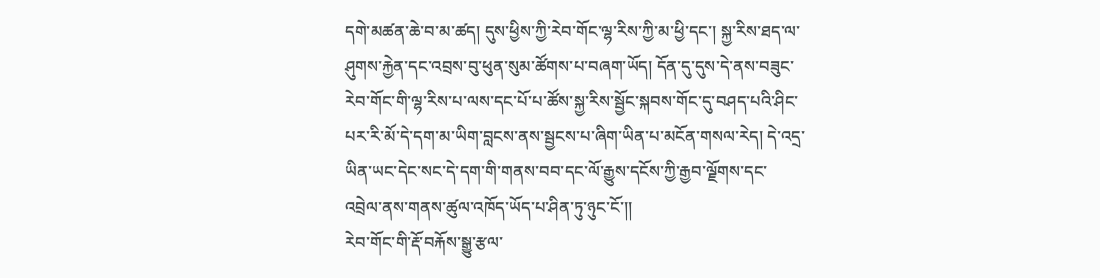དགེ་མཚན་ཆེ་བ་མ་ཚད། དུས་ཕྱིས་ཀྱི་རེབ་གོང་ལྷ་རིས་ཀྱི་མ་ཕྱི་དང་། སྐྱ་རིས་ཐད་ལ་ཤུགས་རྐྱེན་དང་འབྲས་བུ་ཕུན་སུམ་ཚོགས་པ་བཞག་ཡོད། དོན་དུ་དུས་དེ་ནས་བཟུང་རེབ་གོང་གི་ལྷ་རིས་པ་ལས་དང་པོ་པ་ཚོས་སྐྱ་རིས་སྦྱོང་སྐབས་གོང་དུ་བཤད་པའི་ཤིང་པར་རི་མོ་དེ་དག་མ་ཡིག་བླངས་ནས་སྦྱངས་པ་ཞིག་ཡིན་པ་མངོན་གསལ་རེད། དེ་འདྲ་ཡིན་ཡང་དེང་སང་དེ་དག་གི་གནས་བབ་དང་ལོ་རྒྱུས་དངོས་ཀྱི་རྒྱབ་ལྗོགས་དང་འབྲེལ་ནས་གནས་ཚུལ་འཁོད་ཡོད་པ་ཤིན་ཏུ་ཉུང་ངོ་།།
རེབ་གོང་གི་རྡོ་བརྐོས་སྒྱུ་རྩལ་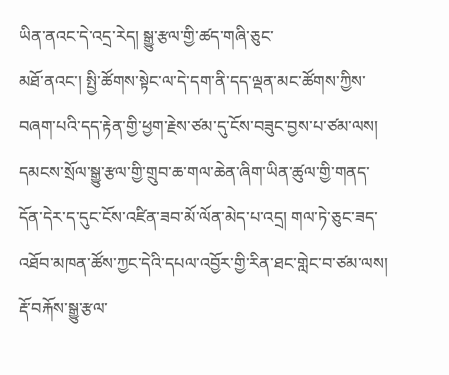ཡིན་ནའང་དེ་འདྲ་རེད། སྒྱུ་རྩལ་གྱི་ཚད་གཞི་ཅུང་
མཐོ་ནའང་། སྤྱི་ཚོགས་སྟེང་ལ་དེ་དག་ནི་དད་ལྡན་མང་ཚོགས་ཀྱིས་བཞག་པའི་དད་རྟེན་གྱི་ཕྱག་རྗེས་ཙམ་དུ་ངོས་བཟུང་བྱས་པ་ཙམ་ལས། དམངས་སྲོལ་སྒྱུ་རྩལ་གྱི་གྲུབ་ཆ་གལ་ཆེན་ཞིག་ཡིན་ཚུལ་གྱི་གནད་དོན་དེར་ད་དུང་ངོས་འཛིན་ཟབ་མོ་ལོན་མེད་པ་འདྲ། གལ་ཏེ་ཅུང་ཟད་འཐོབ་མཁན་ཚོས་ཀྱང་དེའི་དཔལ་འབྱོར་གྱི་རིན་ཐང་གླེང་བ་ཙམ་ལས། རྡོ་བརྐོས་སྒྱུ་རྩལ་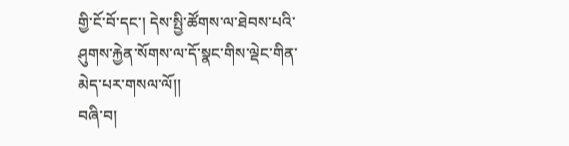གྱི་ངོ་བོ་དང་། དེས་སྤྱི་ཚོགས་ལ་ཐེབས་པའི་ཤུགས་རྐྱེན་སོགས་ལ་དོ་སྣང་གིས་ལྡེང་གིན་མེད་པར་གསལ་ལོ།།
བཞི་བ།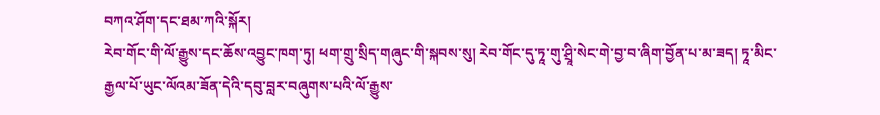བཀའ་ཤོག་དང་ཐམ་ཀའི་སྐོར།
རེབ་གོང་གི་ལོ་རྒྱུས་དང་ཆོས་འབྱུང་ཁག་ཏུ། ཕག་གྲུ་སྲིད་གཞུང་གི་སྐབས་སུ། རེབ་གོང་དུ་ཏཱ་གུ་ཤྲཱི་སེང་གེ་བྱ་བ་ཞིག་བྱོན་པ་མ་ཟད། ཏཱ་མིང་རྒྱལ་པོ་ཡུང་ལོའམ་ཟོན་དེའི་དབུ་བླར་བཞུགས་པའི་ལོ་རྒྱུས་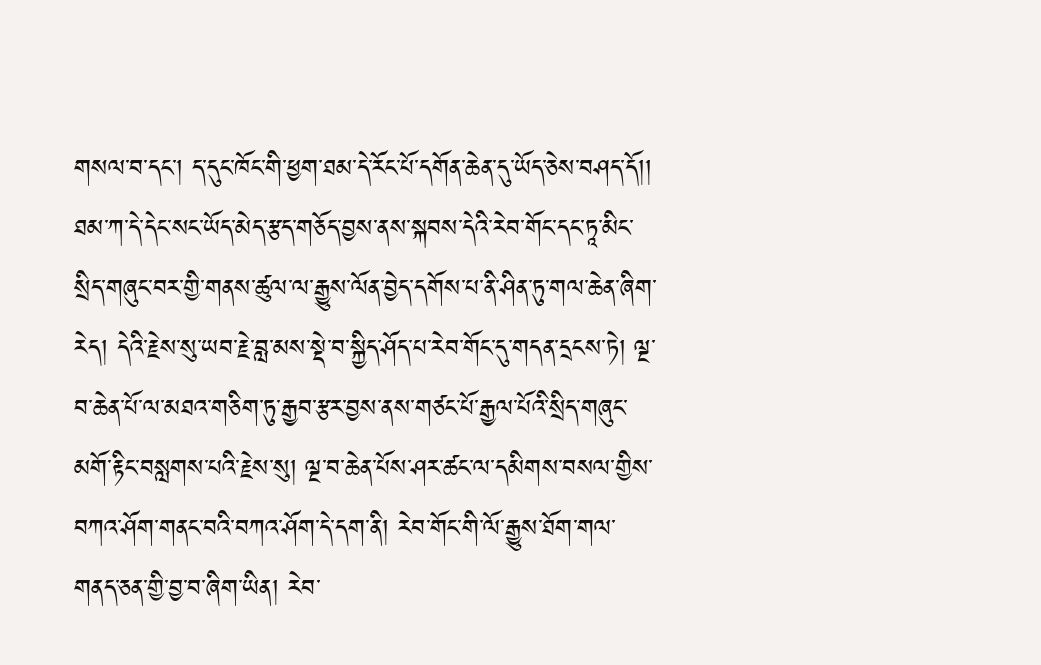གསལ་བ་དང་། ད་དུང་ཁོང་གི་ཕྱག་ཐམ་དེ་རོང་པོ་དགོན་ཆེན་དུ་ཡོད་ཅེས་བཤད་དོ།། ཐམ་ཀ་དེ་དེང་སང་ཡོད་མེད་རྩད་གཅོད་བྱས་ནས་སྐབས་དེའི་རེབ་གོང་དང་ཏཱ་མིང་སྲིད་གཞུང་བར་གྱི་གནས་ཚུལ་ལ་རྒྱུས་ལོན་བྱེད་དགོས་པ་ནི་ཤིན་ཏུ་གལ་ཆེན་ཞིག་རེད། དེའི་རྗེས་སུ་ཡབ་རྗེ་བླ་མས་སྡེ་བ་སྐྱིད་ཤོད་པ་རེབ་གོང་དུ་གདན་དྲངས་ཏེ། ལྔ་བ་ཆེན་པོ་ལ་མཐའ་གཅིག་ཏུ་རྒྱབ་རྩར་བྱས་ནས་གཙང་པོ་རྒྱལ་པོའི་སྲིད་གཞུང་མགོ་རྟིང་བསླགས་པའི་རྗེས་སུ། ལྔ་བ་ཆེན་པོས་ཤར་ཚང་ལ་དམིགས་བསལ་གྱིས་བཀའ་ཤོག་གནང་བའི་བཀའ་ཤོག་དེ་དག་ནི། རེབ་གོང་གི་ལོ་རྒྱུས་ཐོག་གལ་གནད་ཅན་གྱི་བྱ་བ་ཞིག་ཡིན། རེབ་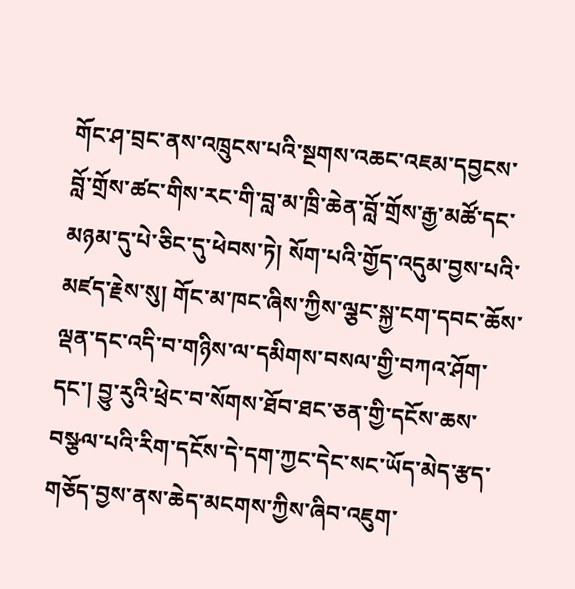གོང་ཤ་བྲང་ནས་འཁྲུངས་པའི་སྔགས་འཆང་འཇམ་དབྱངས་བློ་གྲོས་ཚང་གིས་རང་གི་བླ་མ་ཁྲི་ཆེན་བློ་གྲོས་རྒྱ་མཚོ་དང་མཉམ་དུ་པེ་ཅིང་དུ་ཕེབས་ཏེ། སོག་པའི་གྱོད་འདུམ་བྱས་པའི་མཛད་རྗེས་སུ། གོང་མ་ཁང་ཞིས་ཀྱིས་ལྕང་སྐྱ་ངག་དབང་ཆོས་ལྡན་དང་འདི་བ་གཉིས་ལ་དམིགས་བསལ་གྱི་བཀའ་ཤོག་དང་། བྱུ་རུའི་ཕྲེང་བ་སོགས་ཐོབ་ཐང་ཅན་གྱི་དངོས་ཆས་བསྩལ་པའི་རིག་དངོས་དེ་དག་ཀྱང་དེང་སང་ཡོད་མེད་རྩད་གཅོད་བྱས་ནས་ཆེད་མངགས་ཀྱིས་ཞིབ་འཇུག་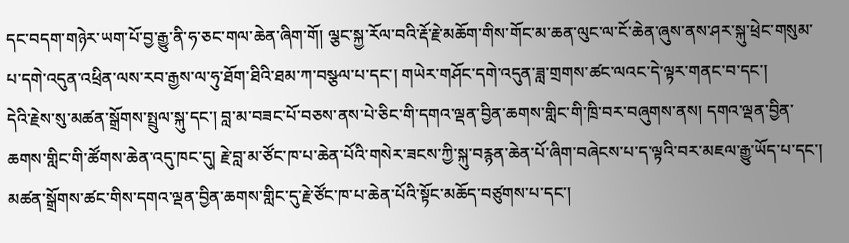དང་བདག་གཉེར་ཡག་པོ་བྱ་རྒྱུ་ནི་ཧ་ཅང་གལ་ཆེན་ཞིག་གོ། ལྕང་སྐྱ་རོལ་བའི་རྡོ་རྗེ་མཆོག་གིས་གོང་མ་ཆན་ལུང་ལ་ངོ་ཆེན་ཞུས་ནས་ཤར་སྐུ་ཕྲེང་གསུམ་པ་དགེ་འདུན་འཕྲིན་ལས་རབ་རྒྱས་ལ་ཧུ་ཐོག་ཐིའི་ཐམ་ཀ་བསྩལ་པ་དང་། གཡེར་གཤོང་དགེ་འདུན་ཟླ་གྲགས་ཚང་ལའང་དེ་ལྟར་གནང་བ་དང་།
དེའི་རྗེས་སུ་མཚན་སྒྲོགས་སྤྲུལ་སྐུ་དང་། བླ་མ་བཟང་པོ་བཅས་ནས་པེ་ཅིང་གི་དགའ་ལྡན་བྱིན་ཆགས་གླིང་གི་ཁྲི་བར་བཞུགས་ནས། དགའ་ལྡན་བྱིན་ཆགས་གླིང་གི་ཚོགས་ཆེན་འདུ་ཁང་དུ། རྗེ་བླ་མ་ཙོང་ཁ་པ་ཆེན་པོའི་གསེར་ཟངས་ཀྱི་སྐུ་བརྙན་ཆེན་པོ་ཞིག་བཞེངས་པ་ད་ལྟའི་བར་མཇལ་རྒྱུ་ཡོད་པ་དང་། མཚན་སྒྲོགས་ཚང་གིས་དགའ་ལྡན་བྱིན་ཆགས་གླིང་དུ་རྗེ་ཙོང་ཁ་པ་ཆེན་པོའི་སྟོང་མཆོད་བཙུགས་པ་དང་།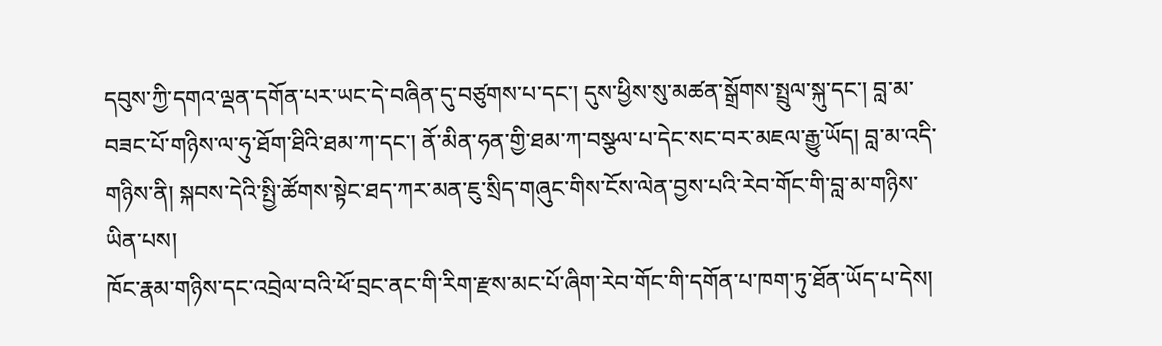དབུས་ཀྱི་དགའ་ལྡན་དགོན་པར་ཡང་དེ་བཞིན་དུ་བཙུགས་པ་དང་། དུས་ཕྱིས་སུ་མཚན་སྒྲོགས་སྤྲུལ་སྐུ་དང་། བླ་མ་བཟང་པོ་གཉིས་ལ་ཧུ་ཐོག་ཐིའི་ཐམ་ཀ་དང་། ནོ་མིན་ཧན་གྱི་ཐམ་ཀ་བསྩལ་པ་དེང་སང་བར་མཇལ་རྒྱུ་ཡོད། བླ་མ་འདི་གཉིས་ནི། སྐབས་དེའི་སྤྱི་ཚོགས་སྟེང་ཐད་ཀར་མན་ཇུ་སྲིད་གཞུང་གིས་ངོས་ལེན་བྱས་པའི་རེབ་གོང་གི་བླ་མ་གཉིས་ཡིན་པས།
ཁོང་རྣམ་གཉིས་དང་འབྲེལ་བའི་ཕོ་བྲང་ནང་གི་རིག་རྫས་མང་པོ་ཞིག་རེབ་གོང་གི་དགོན་པ་ཁག་ཏུ་ཐོན་ཡོད་པ་དེས།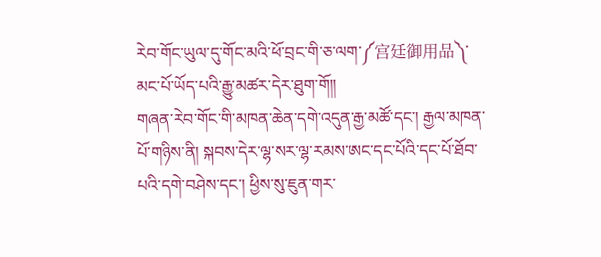རེབ་གོང་ཡུལ་དུ་གོང་མའི་ཕོ་བྲང་གི་ཅ་ལག་༼宫廷御用品༽་མང་པོ་ཡོད་པའི་རྒྱུ་མཚར་དེར་ཐུག་གོ།།
གཞན་རེབ་གོང་གི་མཁན་ཆེན་དགེ་འདུན་རྒྱ་མཚོ་དང་། རྒྱལ་མཁན་པོ་གཉིས་ནི། སྐབས་དེར་ལྷ་སར་ལྷ་རམས་ཨང་དང་པོའི་དང་པོ་ཐོབ་པའི་དགེ་བཤེས་དང་། ཕྱིས་སུ་ཇུན་གར་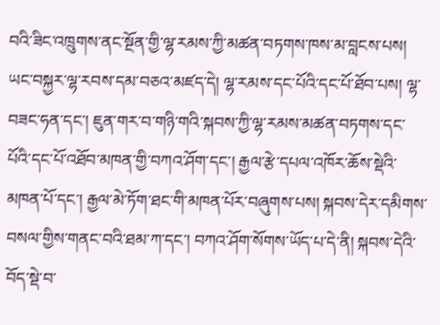བའི་ཟིང་འཁྲུགས་ནང་སྔོན་གྱི་ལྷ་རམས་ཀྱི་མཚན་བཏགས་ཁས་མ་བླངས་པས། ཡང་བསྐྱར་ལྷ་རབས་དམ་བཅའ་མཛད་དེ། ལྷ་རམས་དང་པོའི་དང་པོ་ཐོབ་པས། ལྷ་བཟང་ཧན་དང་། ཇུན་གར་བ་གཉི་གའི་སྐབས་ཀྱི་ལྷ་རམས་མཚན་བཏགས་དང་པོའི་དང་པོ་འཐོབ་མཁན་གྱི་བཀའ་ཤོག་དང་། རྒྱལ་རྩེ་དཔལ་འཁོར་ཆོས་སྡེའི་མཁན་པོ་དང་། རྒྱལ་མེ་ཏོག་ཐང་གི་མཁན་པོར་བཞུགས་པས། སྐབས་དེར་དམིགས་བསལ་གྱིས་གནང་བའི་ཐམ་ཀ་དང་། བཀའ་ཤོག་སོགས་ཡོད་པ་དེ་ནི། སྐབས་དེའི་བོད་སྡེ་བ་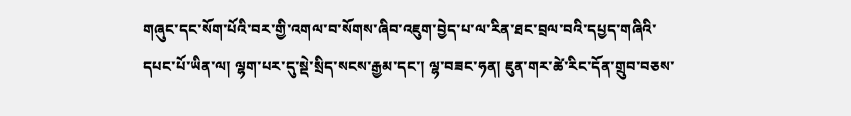གཞུང་དང་སོག་པོའི་བར་གྱི་འགལ་བ་སོགས་ཞིབ་འཇུག་བྱེད་པ་ལ་རིན་ཐང་བྲལ་བའི་དཔྱད་གཞིའི་དཔང་པོ་ཡིན་ལ། ལྷག་པར་དུ་སྡེ་སྲིད་སངས་རྒྱམ་དང་། ལྷ་བཟང་ཧན། ཇུན་གར་ཚེ་རིང་དོན་གྲུབ་བཅས་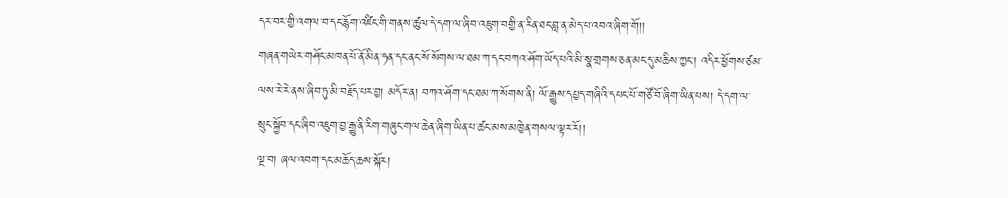དར་བར་གྱི་འགལ་བ་དང་རྙོག་འཛིང་གི་གནས་ཚུལ་དེ་དག་ལ་ཞིབ་འཇུག་བགྱི་ན་རིན་ཐང་བླ་ན་མེད་པ་འབའ་ཞིག་གོ།།
གཞན་གཡེར་གཤོང་མཁན་པོ་ནོ་མིན་ཧན་དང་ནང་སོ་སོགས་ལ་ཐམ་ཀ་དང་བཀའ་ཤོག་ཡོད་པའི་མི་སྣ་གྲགས་ཅན་མང་དུ་མཆིས་ཀྱང་། འདིར་ཕྱོགས་ཙམ་ལས་རེ་རེ་ནས་ཞིབ་ཏུ་མི་བརྗོད་པར་བྱ། མདོར་ན། བཀའ་ཤོག་དང་ཐམ་ཀ་སོགས་ནི། ལོ་རྒྱུས་དཔྱད་གཞིའི་དཔང་པོ་གཙོ་བོ་ཞིག་ཡིན་པས། དེ་དག་ལ་སྲུང་སྐྱོབ་དང་ཞིབ་འཇུག་བྱ་རྒྱུ་ནི་རིག་གཞུང་གལ་ཆེན་ཞིག་ཡིན་པ་ཚང་མས་མཁྱེན་གསལ་ལྟར་རོ།།
ལྔ་བ། ཞལ་འབག་དང་མཆོད་ཆས་སྐོར།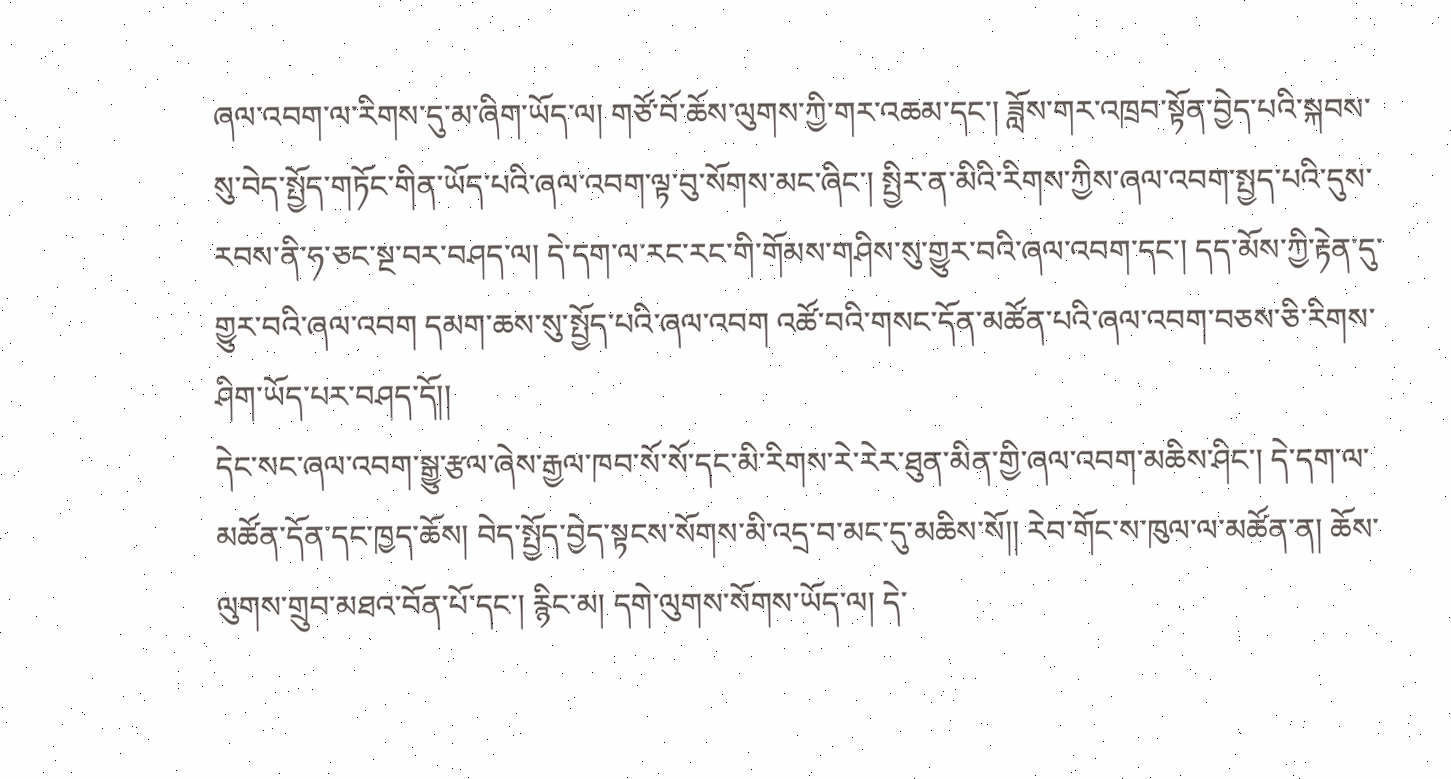ཞལ་འབག་ལ་རིགས་དུ་མ་ཞིག་ཡོད་ལ། གཙོ་བོ་ཆོས་ལུགས་ཀྱི་གར་འཆམ་དང་། ཟློས་གར་འཁྲབ་སྟོན་བྱེད་པའི་སྐབས་སུ་བེད་སྤྱོད་གཏོང་གིན་ཡོད་པའི་ཞལ་འབག་ལྟ་བུ་སོགས་མང་ཞིང་། སྤྱིར་ན་མིའི་རིགས་ཀྱིས་ཞལ་འབག་སྤྱད་པའི་དུས་རབས་ནི་ཧ་ཅང་སྔ་བར་བཤད་ལ། དེ་དག་ལ་རང་རང་གི་གོམས་གཤིས་སུ་གྱུར་བའི་ཞལ་འབག་དང་། དད་མོས་ཀྱི་རྟེན་དུ་གྱུར་བའི་ཞལ་འབག དམག་ཆས་སུ་སྤྱོད་པའི་ཞལ་འབག འཚོ་བའི་གསང་དོན་མཚོན་པའི་ཞལ་འབག་བཅས་ཅི་རིགས་ཤིག་ཡོད་པར་བཤད་དོ།།
དེང་སང་ཞལ་འབག་སྒྱུ་རྩལ་ཞེས་རྒྱལ་ཁབ་སོ་སོ་དང་མི་རིགས་རེ་རེར་ཐུན་མིན་གྱི་ཞལ་འབག་མཆིས་ཤིང་། དེ་དག་ལ་མཚོན་དོན་དང་ཁྱད་ཆོས། བེད་སྤྱོད་བྱེད་སྟངས་སོགས་མི་འདྲ་བ་མང་དུ་མཆིས་སོ།། རེབ་གོང་ས་ཁུལ་ལ་མཚོན་ན། ཆོས་ལུགས་གྲུབ་མཐའ་བོན་པོ་དང་། རྙིང་མ། དགེ་ལུགས་སོགས་ཡོད་ལ། དེ་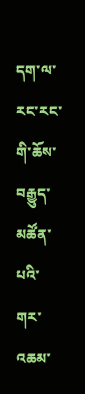དག་ལ་རང་རང་གི་ཆོས་བརྒྱུད་མཚོན་པའི་གར་འཆམ་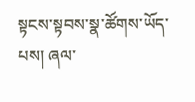སྟངས་སྟབས་སྣ་ཚོགས་ཡོད་པས། ཞལ་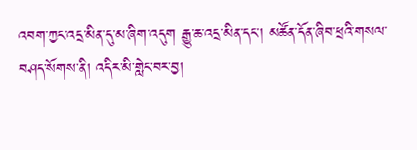འབག་ཀྱང་འདྲ་མིན་དུ་མ་ཞིག་འདུག རྒྱུ་ཆ་འདྲ་མིན་དང་། མཚོན་དོན་ཞིབ་ཕྲའི་གསལ་བཤད་སོགས་ནི། འདིར་མི་གླེང་བར་བྱ།